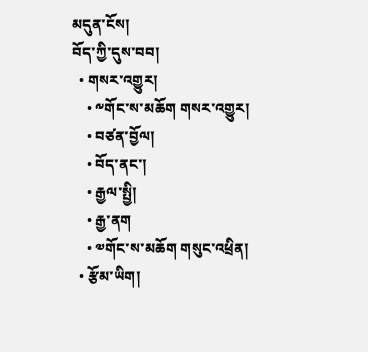མདུན་ངོས།
བོད་ཀྱི་དུས་བབ།
  • གསར་འགྱུར།
    • ༸གོང་ས་མཆོག གསར་འགྱུར།
    • བཙན་བྱོལ།
    • བོད་ནང་།
    • རྒྱལ་སྤྱི།
    • རྒྱ་ནག
    • ༧གོང་ས་མཆོག གསུང་འཕྲིན།
  • རྩོམ་ཡིག།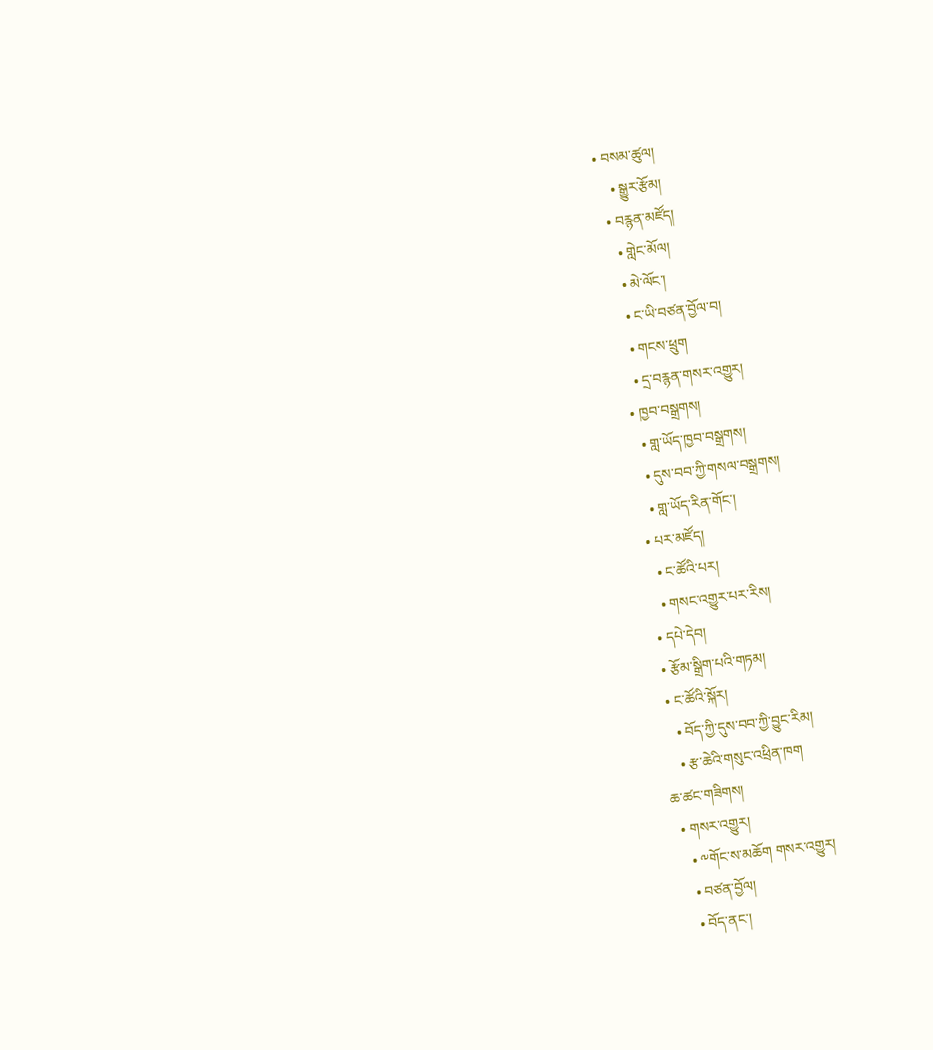• བསམ་ཚུལ།
    • སྒྱུར་རྩོམ།
  • བརྙན་མཛོད།
    • གླེང་མོལ།
    • མེ་ལོང་།
    • ང་ཡི་བཙན་བྱོལ་བ།
    • གངས་ཕྲུག
    • དྲ་བརྙན་གསར་འགྱུར།
  • ཁྱབ་བསྒྲགས།
    • གླ་ཡོད་ཁྱབ་བསྒྲགས།
    • དུས་བབ་ཀྱི་གསལ་བསྒྲགས།
    • གླ་ཡོད་རིན་གོང་།
  • པར་མཛོད།
    • ང་ཚོའི་པར།
    • གསང་འགྱུར་པར་རིས།
  • དཔེ་དེབ།
  • རྩོམ་སྒྲིག་པའི་གཏམ།
  • ང་ཚོའི་སྐོར།
    • བོད་ཀྱི་དུས་བབ་ཀྱི་བྱུང་རིམ།
    • རྩ་ཆེའི་གསུང་འཕྲིན་ཁག
ཆ་ཚང་གཟིགས།
  • གསར་འགྱུར།
    • ༸གོང་ས་མཆོག གསར་འགྱུར།
    • བཙན་བྱོལ།
    • བོད་ནང་།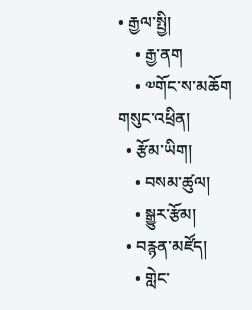• རྒྱལ་སྤྱི།
    • རྒྱ་ནག
    • ༧གོང་ས་མཆོག གསུང་འཕྲིན།
  • རྩོམ་ཡིག།
    • བསམ་ཚུལ།
    • སྒྱུར་རྩོམ།
  • བརྙན་མཛོད།
    • གླེང་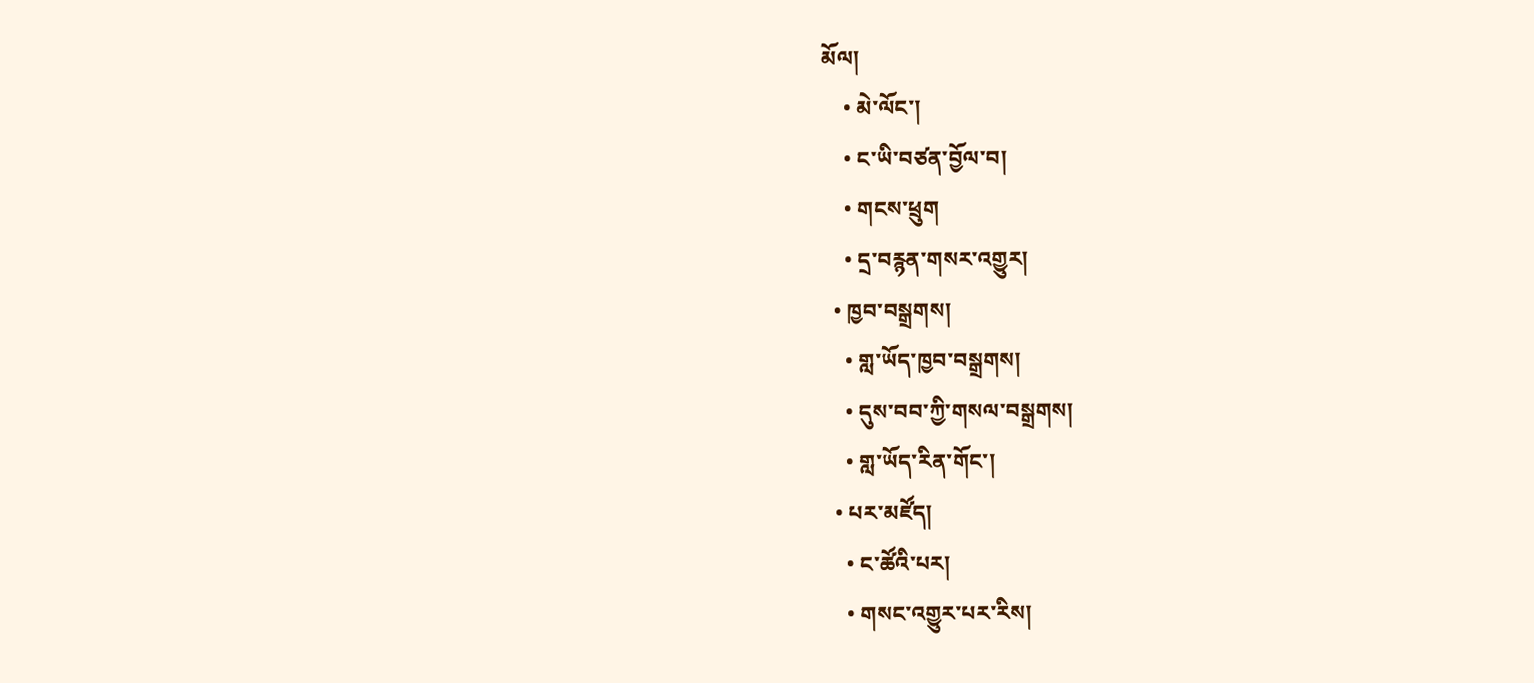མོལ།
    • མེ་ལོང་།
    • ང་ཡི་བཙན་བྱོལ་བ།
    • གངས་ཕྲུག
    • དྲ་བརྙན་གསར་འགྱུར།
  • ཁྱབ་བསྒྲགས།
    • གླ་ཡོད་ཁྱབ་བསྒྲགས།
    • དུས་བབ་ཀྱི་གསལ་བསྒྲགས།
    • གླ་ཡོད་རིན་གོང་།
  • པར་མཛོད།
    • ང་ཚོའི་པར།
    • གསང་འགྱུར་པར་རིས།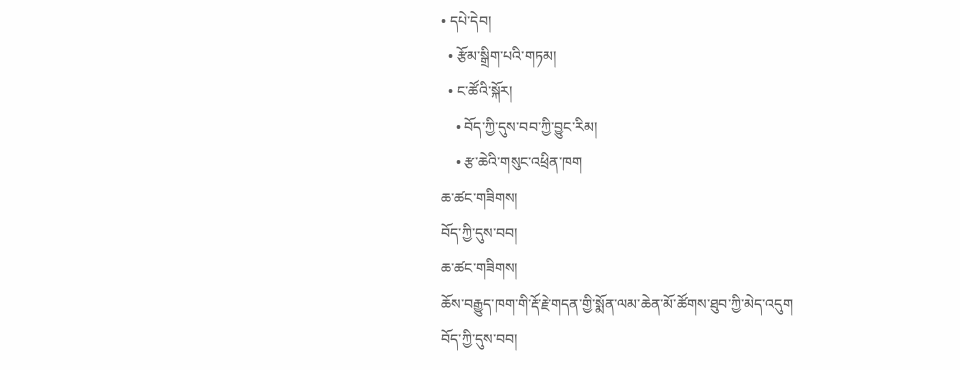• དཔེ་དེབ།
  • རྩོམ་སྒྲིག་པའི་གཏམ།
  • ང་ཚོའི་སྐོར།
    • བོད་ཀྱི་དུས་བབ་ཀྱི་བྱུང་རིམ།
    • རྩ་ཆེའི་གསུང་འཕྲིན་ཁག
ཆ་ཚང་གཟིགས།
བོད་ཀྱི་དུས་བབ།
ཆ་ཚང་གཟིགས།
ཆོས་བརྒྱུད་ཁག་གི་རྡོ་རྗེ་གདན་གྱི་སྨོན་ལམ་ཆེན་མོ་ཚོགས་ཐུབ་ཀྱི་མེད་འདུག
བོད་ཀྱི་དུས་བབ།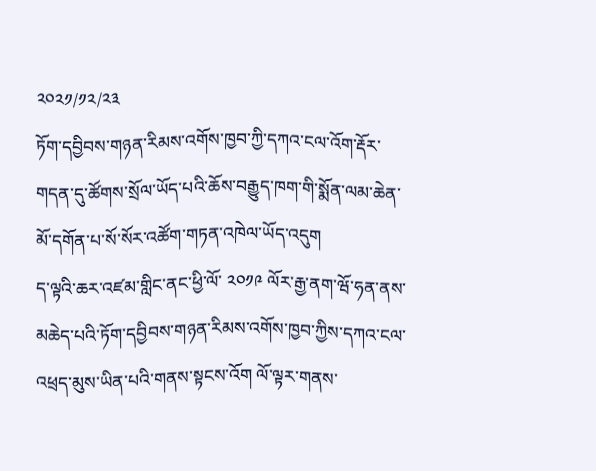༢༠༢༡/༡༢/༢༣
ཏོག་དབྱིབས་གཉན་རིམས་འགོས་ཁྱབ་ཀྱི་དཀའ་ངལ་འོག་རྡོར་གདན་དུ་ཚོགས་སྲོལ་ཡོད་པའི་ཆོས་བརྒྱུད་ཁག་གི་སྨོན་ལམ་ཆེན་མོ་དགོན་པ་སོ་སོར་འཚོག་གཏན་འཁེལ་ཡོད་འདུག
ད་ལྟའི་ཆར་འཛམ་གླིང་ནང་ཕྱི་ལོ་ ༢༠༡༩ ལོར་རྒྱ་ནག་ཝོ་ཧན་ནས་མཆེད་པའི་ཏོག་དབྱིབས་གཉན་རིམས་འགོས་ཁྱབ་ཀྱིས་དཀའ་ངལ་འཕྲད་མུས་ཡིན་པའི་གནས་སྟངས་འོག ལོ་ལྟར་གནས་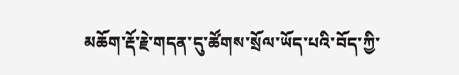མཆོག་རྡོ་རྗེ་གདན་དུ་ཚོགས་སྲོལ་ཡོད་པའི་བོད་ཀྱི་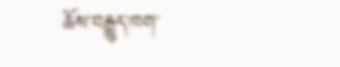ཆོས་བརྒྱུད་ཁག་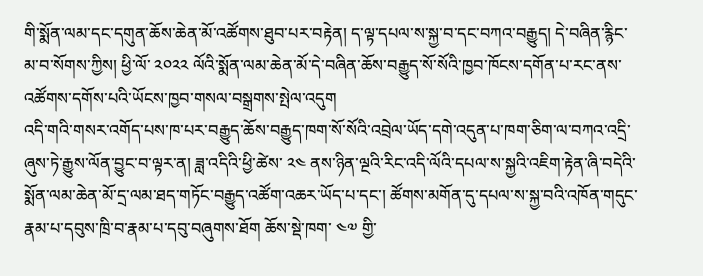གི་སྨོན་ལམ་དང་དགུན་ཆོས་ཆེན་མོ་འཚོགས་ཐུབ་པར་བརྟེན། ད་ལྟ་དཔལ་ས་སྐྱ་བ་དང་བཀའ་བརྒྱུད། དེ་བཞིན་རྙིང་མ་བ་སོགས་ཀྱིས། ཕྱི་ལོ་ ༢༠༢༢ ལོའི་སྨོན་ལམ་ཆེན་མོ་དེ་བཞིན་ཆོས་བརྒྱུད་སོ་སོའི་ཁྱབ་ཁོངས་དགོན་པ་རང་ནས་འཚོགས་དགོས་པའི་ཡོངས་ཁྱབ་གསལ་བསྒྲགས་སྤེལ་འདུག
འདི་གའི་གསར་འགོད་པས་ཁ་པར་བརྒྱུད་ཆོས་བརྒྱུད་ཁག་སོ་སོའི་འབྲེལ་ཡོད་དགེ་འདུན་པ་ཁག་ཅིག་ལ་བཀའ་འདྲི་ཞུས་ཏེ་རྒྱུས་ལོན་བྱུང་བ་ལྟར་ན། ཟླ་འདིའི་ཕྱི་ཚེས་ ༢༤ ནས་ཉིན་ལྔའི་རིང་འདི་ལོའི་དཔལ་ས་སྐྱའི་འཇིག་རྟེན་ཞི་བདེའི་སྨོན་ལམ་ཆེན་མོ་དྲ་ལམ་ཐད་གཏོང་བརྒྱུད་འཚོག་འཆར་ཡོད་པ་དང་། ཚོགས་མགོན་དུ་དཔལ་ས་སྐྱ་བའི་འཁོན་གདུང་རྣམ་པ་དབུས་ཁྲི་བ་རྣམ་པ་དབུ་བཞུགས་ཐོག ཆོས་སྡེ་ཁག་ ༤༧ གྱི་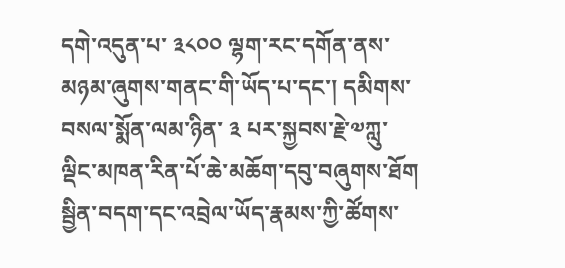དགེ་འདུན་པ་ ༣༨༠༠ ལྷག་རང་དགོན་ནས་མཉམ་ཞུགས་གནང་གི་ཡོད་པ་དང་། དམིགས་བསལ་སྨོན་ལམ་ཉིན་ ༣ པར་སྐྱབས་རྗེ་༧ཀླུ་ལྡིང་མཁན་རིན་པོ་ཆེ་མཆོག་དབུ་བཞུགས་ཐོག སྦྱིན་བདག་དང་འབྲེལ་ཡོད་རྣམས་ཀྱི་ཚོགས་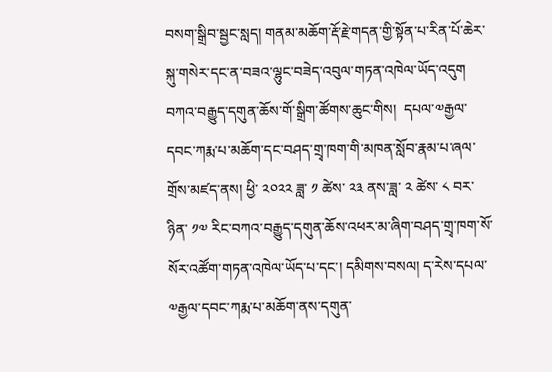བསག་སྒྲིབ་སྦྱང་སླད། གནམ་མཆོག་རྡོ་རྗེ་གདན་གྱི་སྟོན་པ་རིན་པོ་ཆེར་སྐུ་གསེར་དང་ན་བཟའ་ལྷུང་བཟེད་འབུལ་གཏན་འཁེལ་ཡོད་འདུག
བཀའ་བརྒྱུད་དགུན་ཆོས་གོ་སྒྲིག་ཚོགས་ཆུང་གིས།  དཔལ་༧རྒྱལ་དབང་ཀརྨ་པ་མཆོག་དང་བཤད་གྲྭ་ཁག་གི་མཁན་སློབ་རྣམ་པ་ཞལ་གྲོས་མཛད་ནས། ཕྱི་ ༢༠༢༢ ཟླ་ ༡ ཚེས་ ༢༣ ནས་ཟླ་ ༢ ཚེས་ ༨ བར་ཉིན་ ༡༧ རིང་བཀའ་བརྒྱུད་དགུན་ཆོས་འཕར་མ་ཞིག་བཤད་གྲྭ་ཁག་སོ་སོར་འཚོག་གཏན་འཁེལ་ཡོད་པ་དང་། དམིགས་བསལ། ད་རེས་དཔལ་༧རྒྱལ་དབང་ཀརྨ་པ་མཆོག་ནས་དགུན་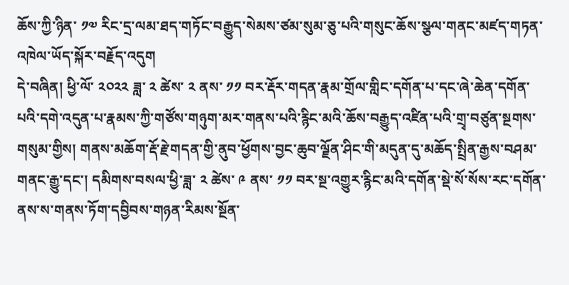ཆོས་ཀྱི་ཉིན་ ༡༧ རིང་དྲ་ལམ་ཐད་གཏོང་བརྒྱུད་སེམས་ཙམ་སུམ་ཅུ་པའི་གསུང་ཆོས་སྩལ་གནང་མཛད་གཏན་འཁེལ་ཡོད་སྐོར་བརྗོད་འདུག
དེ་བཞིན། ཕྱི་ལོ་ ༢༠༢༢ ཟླ་ ༢ ཚེས་ ༢ ནས་ ༡༡ བར་རྡོར་གདན་རྣམ་གྲོལ་གླིང་དགོན་པ་དང་ཞེ་ཆེན་དགོན་པའི་དགེ་འདུན་པ་རྣམས་ཀྱི་གཙོས་གཉུག་མར་གནས་པའི་རྙིང་མའི་ཆོས་བརྒྱུད་འཛིན་པའི་གྲྭ་བཙུན་སྔགས་གསུམ་གྱིས། གནས་མཆོག་རྡོ་རྗེ་གདན་གྱི་ནུབ་ཕྱོགས་བྱང་ཆུབ་ལྗོན་ཤིང་གི་མདུན་དུ་མཆོད་སྤྲིན་རྒྱས་བཤམ་གནང་རྒྱུ་དང་། དམིགས་བསལ་ཕྱི་ཟླ་ ༢ ཚེས་ ༩ ནས་ ༡༡ བར་སྔ་འགྱུར་རྙིང་མའི་དགོན་སྡེ་སོ་སོས་རང་དགོན་ནས་ས་གནས་ཏོག་དབྱིབས་གཉན་རིམས་སྔོན་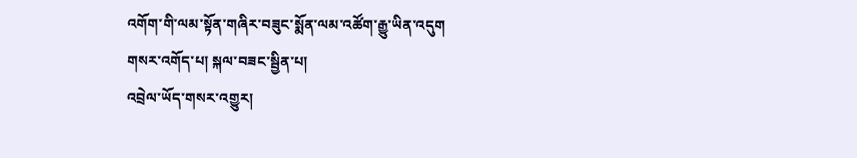འགོག་གི་ལམ་སྟོན་གཞིར་བཟུང་སྨོན་ལམ་འཚོག་རྒྱུ་ཡིན་འདུག
གསར་འགོད་པ། སྐལ་བཟང་སྦྱིན་པ།
འབྲེལ་ཡོད་གསར་འགྱུར།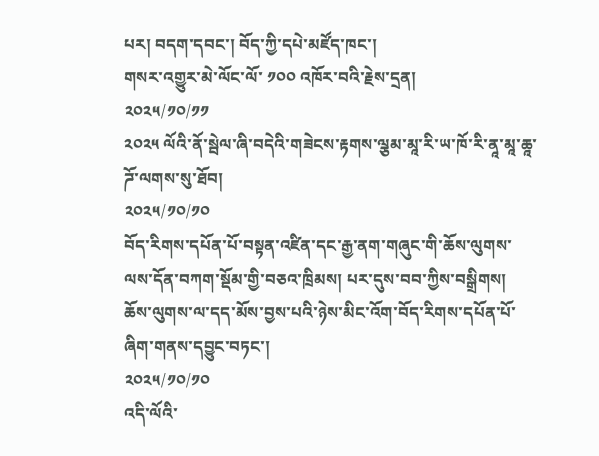པར། བདག་དབང་། བོད་ཀྱི་དཔེ་མཛོད་ཁང་།
གསར་འགྱུར་མེ་ལོང་ལོ་ ༡༠༠ འཁོར་བའི་རྗེས་དྲན།
༢༠༢༥/༡༠/༡༡
༢༠༢༥ ལོའི་ནོ་སྦེལ་ཞི་བདེའི་གཟེངས་རྟགས་ལྕམ་མཱ་རི་ཡ་ཁོ་རི་ནཱ་མཱ་ཆཱ་ཌོ་ལགས་སུ་ཐོབ།
༢༠༢༥/༡༠/༡༠
བོད་རིགས་དཔོན་པོ་བསྟན་འཛིན་དང་རྒྱ་ནག་གཞུང་གི་ཆོས་ལུགས་ལས་དོན་བཀག་སྡོམ་གྱི་བཅའ་ཁྲིམས། པར་དུས་བབ་ཀྱིས་བསྒྲིགས།
ཆོས་ལུགས་ལ་དད་མོས་བྱས་པའི་ཉེས་མིང་འོག་བོད་རིགས་དཔོན་པོ་ཞིག་གནས་དབྱུང་བཏང་།
༢༠༢༥/༡༠/༡༠
འདི་ལོའི་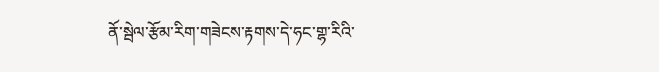ནོ་སྦེལ་རྩོམ་རིག་གཟེངས་རྟགས་དེ་ཧང་གྷ་རིའི་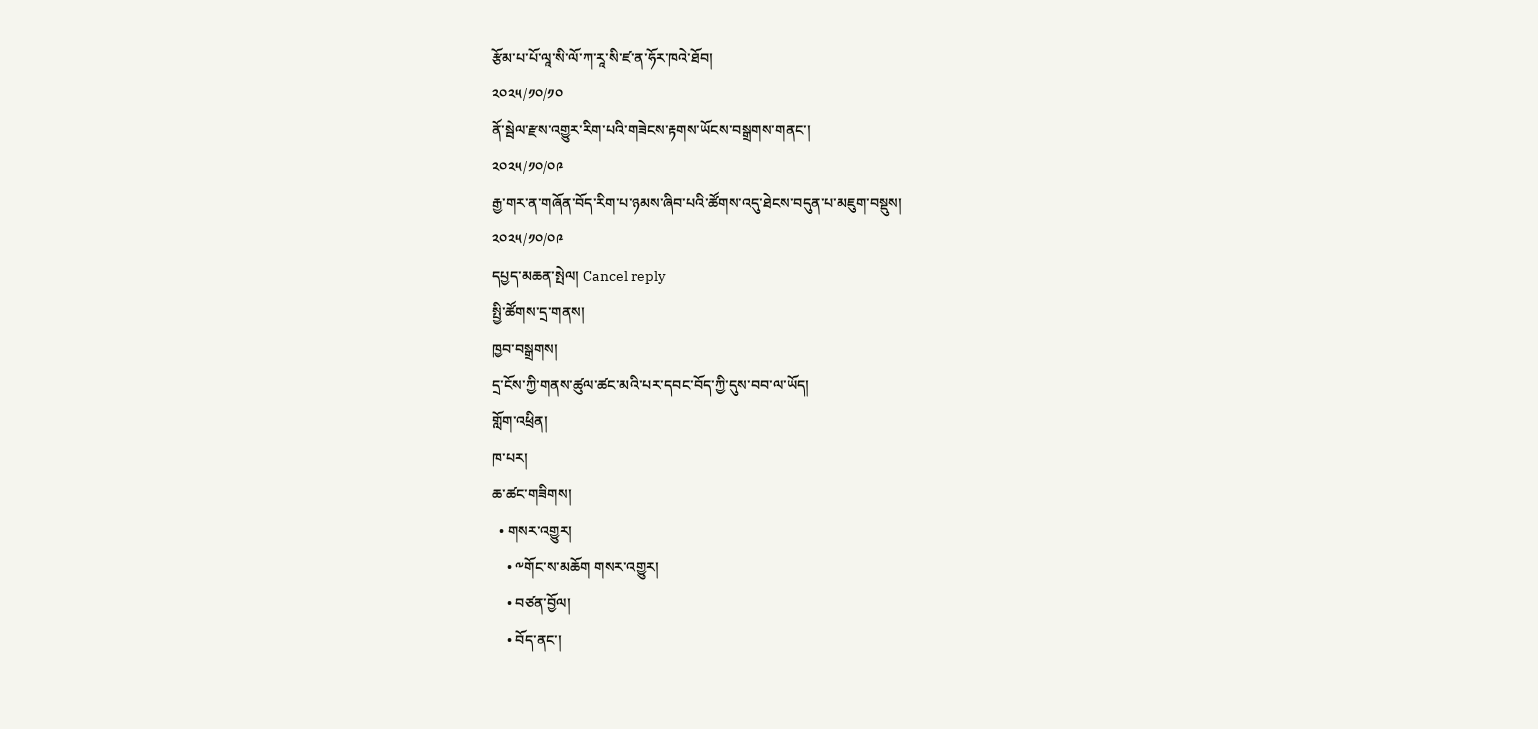རྩོམ་པ་པོ་ལཱ་སི་ལོ་ཀ་རཱ་སི་ཛ་ན་ཧོར་ཁའེ་ཐོབ།
༢༠༢༥/༡༠/༡༠
ནོ་སྦེལ་རྫས་འགྱུར་རིག་པའི་གཟེངས་རྟགས་ཡོངས་བསྒྲགས་གནང་།
༢༠༢༥/༡༠/༠༩
རྒྱ་གར་ན་གཞོན་བོད་རིག་པ་ཉམས་ཞིབ་པའི་ཚོགས་འདུ་ཐེངས་བདུན་པ་མཇུག་བསྡུས།
༢༠༢༥/༡༠/༠༩
དཔྱད་མཆན་སྤེལ། Cancel reply
སྤྱི་ཚོགས་དྲ་གནས།
ཁྱབ་བསྒྲགས།
དྲ་ངོས་ཀྱི་གནས་ཚུལ་ཚང་མའི་པར་དབང་བོད་ཀྱི་དུས་བབ་ལ་ཡོད།
གློག་འཕྲིན།
ཁ་པར།
ཆ་ཚང་གཟིགས།
  • གསར་འགྱུར།
    • ༸གོང་ས་མཆོག གསར་འགྱུར།
    • བཙན་བྱོལ།
    • བོད་ནང་།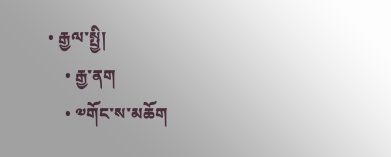• རྒྱལ་སྤྱི།
    • རྒྱ་ནག
    • ༧གོང་ས་མཆོག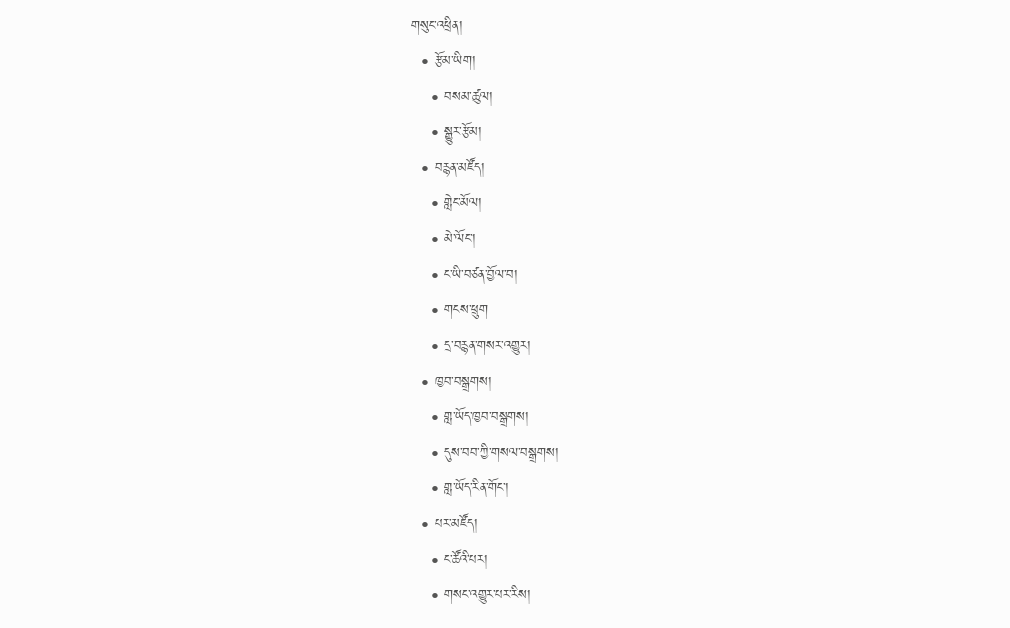གསུང་འཕྲིན།
  • རྩོམ་ཡིག།
    • བསམ་ཚུལ།
    • སྒྱུར་རྩོམ།
  • བརྙན་མཛོད།
    • གླེང་མོལ།
    • མེ་ལོང་།
    • ང་ཡི་བཙན་བྱོལ་བ།
    • གངས་ཕྲུག
    • དྲ་བརྙན་གསར་འགྱུར།
  • ཁྱབ་བསྒྲགས།
    • གླ་ཡོད་ཁྱབ་བསྒྲགས།
    • དུས་བབ་ཀྱི་གསལ་བསྒྲགས།
    • གླ་ཡོད་རིན་གོང་།
  • པར་མཛོད།
    • ང་ཚོའི་པར།
    • གསང་འགྱུར་པར་རིས།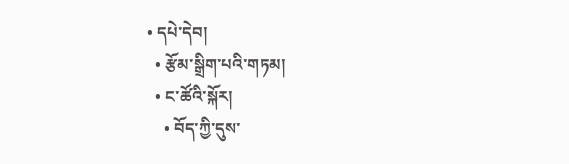• དཔེ་དེབ།
  • རྩོམ་སྒྲིག་པའི་གཏམ།
  • ང་ཚོའི་སྐོར།
    • བོད་ཀྱི་དུས་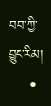བབ་ཀྱི་བྱུང་རིམ།
    •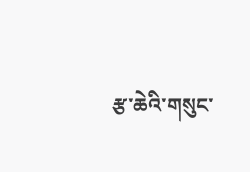རྩ་ཆེའི་གསུང་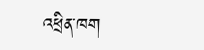འཕྲིན་ཁག